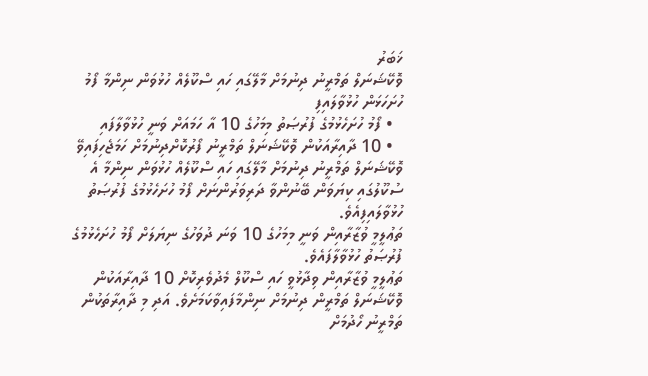ޚަބަރު
ވޮކޭޝަނަލް ތަމްރީނު ދިނުމަށް މާލޭގައި ހައި ސްކޫލެއް ހުޅުވަން ނިންމާ ފޯމު ހުށަހަޅަން ހުޅުވާލައިފި
  • ފޯމު ހުށަހެޅުމުގެ ފުރުޞަތު މިމަހުގެ 10 އާ ހަމައަށް ވަނީ ހުޅުވާލާފައި
  • 10 ދާއިރާއަކުން ވޮކޭޝަނަލް ތަމްރީނު ފޯރުކޮށްދިނުމަށް ހަމަޖެހިފައިވޭ
ވޮކޭޝަނަލް ތަމްރީނު ދިނުމަށް މާލޭގައި ހައި ސްކޫލެއް ހުޅުވަން ނިންމާ އެ ސުކޫލުގައި ކިޔަވަން ބޭނުންވާ ދަރިވަރުންނަށް ފޯމު ހުށަހެޅުމުގެ ފުރުޞަތު ހުޅުވާލައިފިއެވެ.
ތަޢުލީމީ ވުޒާރާއިން ވަނީ މިމަހުގެ 10 ވަނަ ދުވަހުގެ ނިޔަލަށް ފޯމު ހުށަހެޅުމުގެ ފުރުޞަތު ހުޅުވާލާފައެވެ.
ތަޢުލީމީ ވުޒާރާއިން ވިދާޅުވީ ހައި ސްކޫލް މެދުވެރިކޮށް 10 ދާއިރާއަކުން ވޮކޭޝަނަލް ތަމްރީން ދިނުމަށް ނިންމާފައިވާކަމަށެވެ. އަދި މި ދާއިރާތަކުން ތަމްރީނު ހޯދުމަށް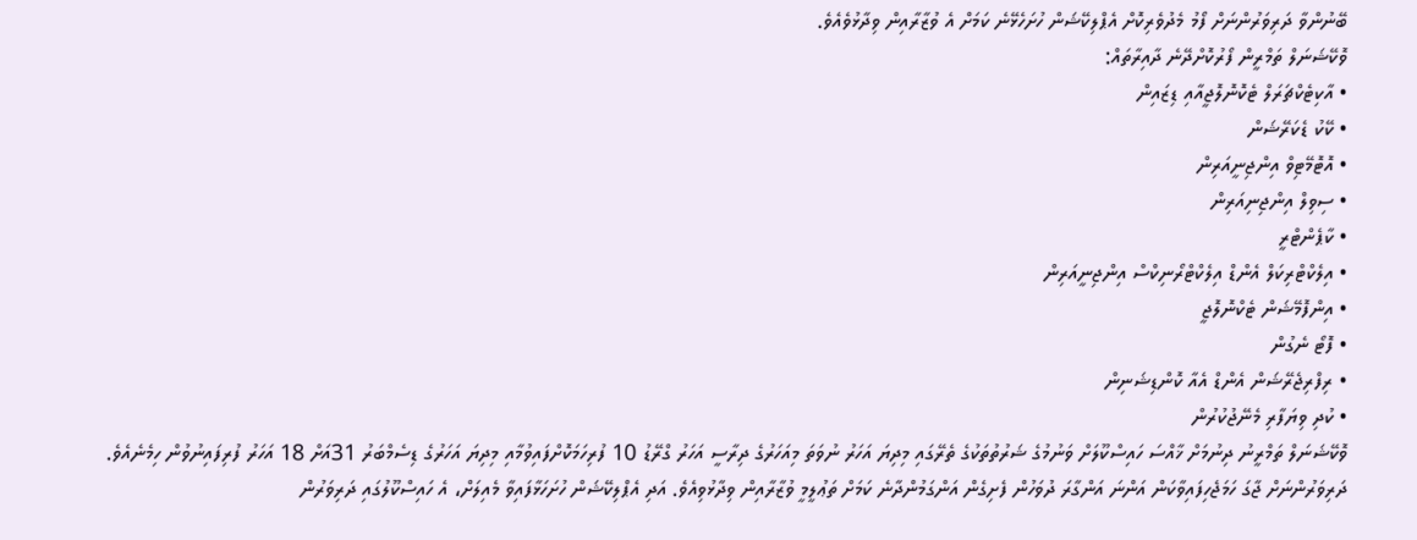ބޭނުންވާ ދަރިވަރުންނަށް ފޯމު މެދުވެރިކޮށް އެޕްލިކޭޝަން ހުށަހެޅޭނެ ކަމަށް އެ ވުޒާރާއިން ވިދާޅުވެއެވެ.
ވޮކޭޝަނަލް ތަމްރީން ފޯރުކޮށްދޭނެ ދާއިރާތައް:
• އާކިޓެކްޗަރަލް ޓެކޮނޮލޮޖީއާއި ޑިޒައިން
• ކޭކު ޑެކަރޭޝަން
• އޮޓޮމޭޓިވް އިންޖިނީއަރިން
• ސިވިލް އިންޖިނިއަރިން
• ކާޕެންޓްރީ
• އިލެކްޓްރިކަލް އެންޑް އިލެކްޓްރޯނިކްސް އިންޖިނީއަރިން
• އިންފޮމޭޝަން ޓެކްނޮލޮޖީ
• ފޮޓޯ ނެގުން
• ރިފްރިޖެރޭޝަން އެންޑް އެއާ ކޮންޑިޝަނިން
• ކުދި ވިޔަފާރި މެނޭޖުކުރުން
ވޮކޭޝަނަލް ތަމްރީނު ދިނުމަށް ޚާއްސަ ހައިސްކޫލަށް ވަނުމުގެ ޝަރުތުތަކުގެ ތެރޭގައި މިދިޔަ އަހަރު ނުވަތަ މިއަހަރުގެ ދިރާސީ އަހަރު ގްރޭޑު 10 ފުރިހަމަކޮށްފައިވުމާއި މިދިޔަ އަހަރުގެ ޑިސެމްބަރު 31އަށް 18 އަހަރު ފުރިފައިނުވުން ހިމެނެއެވެ.
ދަރިވަރުންނަށް ޖާގަ ހަމަޖެހިފައިވާކަން އަންނަ އަންގާރަ ދުވަހުން ފެށިގެން އަންގަމުންދާނެ ކަމަށް ތަޢުލީމީ ވުޒާރާއިން ވިދާޅުވިއެވެ. އަދި އެޕްލިކޭޝަން ހުށަހަޅާފައިވާ މެއިލަށް، އެ ހައިސްކޫލުގައި ދަރިވަރުން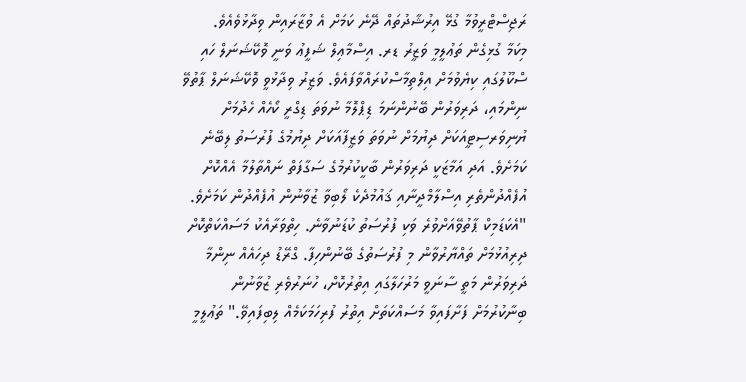ރަޖިސްޓްރީވުމާ ގުޅޭ އިރުޝާދުތައް ދޭނެ ކަމަށް އެ ވުޒާރައިން ވިދާޅުވެއެވެ.
މިކަމާ ގުޅިގެން ތަޢުލީމީ ވަޒީރު ޑރ. އިސްމާޢިލް ޝަފީޢު ވަނީ ވޮކޭޝަނަލް ހައި ސްކޫލުގައި ކިޔެވުމަށް އިލްތިމާސްކުރައްވާފައެވެ. ވަޒީރު ވިދާޅުވީ ވޮކޭޝަނަލް ޕާތުވޭ ނިންމައި، ދަރިވަރުން ބޭނުންނަމަ ޑިޕްލޮމާ ނުވަތަ ޑިގްރީ ކޯހެއް ހެދުމަށް ޔުނިވަރސިޓީއަކަށް ދިޔުމަށް ނުވަތަ ވަޒީފާއަކަށް ދިޔުމުގެ ފުރުސަތު ލިބޭނެ ކަމަށެވެ. އަދި އަމާޒަކީ ދަރިވަރުން ބާކީކުރުމުގެ ސަގާފަތް ނައްތާލުމާ އެއްކޮށް އުފެއްދުންތެރި އިސްލާމްދީނާއި ޤައުމުދެކެ ލޯބިވާ ޒުވާނުން އުފެއްދުން ކަމަށެވެ.
"އެކަޑަމިކް ޕާތުވޭއަށްވުރެ ވަކި ފުރުސަތު ކުޑަނުވާނެ. ހިތްވަރާއެކު މަސައްކަތްކޮށް ދިރިއުޅުމަށް ތައްޔާރުވާން މި ފުރުސަތުގެ ބޭނުންހިފާ. ގްރޭޑު ދިހައެއް ނިންމާ ދަރިވަރުން މަތީ ސާނަވީ މަރުހަލާގައި އިތުރުކޮށް، ހުނަރުވެރި ޒުވާނުން ބިނާކުރުމަށް ފަށާފައިވާ މަސައްކަތަށް އިތުރު ފުރިހަމަކަމެއް ލިބިފައިވޭ." ތަޢުލީމީ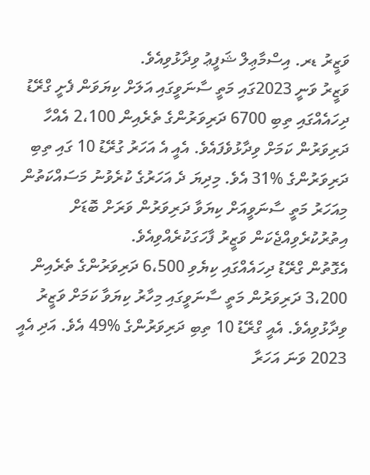ވަޒީރު ޑރ. އިސްމާޢިލް ޝަފީޢު ވިދާޅުވިއެވެ.
ވަޒީރު ވަނީ 2023ގައި މަތީ ސާނަވީގައި އަލަށް ކިޔަވަން ފެށީ ގްރޭޑު ދިހައެއްގައި ތިބި 6700 ދަރިވަރުންގެ ތެރެއިން 2،100 އެއްހާ ދަރިވަރުން ކަމަށް ވިދާޅުވެފައެވެ. އެއީ އެ އަހަރު ގުރޭޑު 10 ގައި ތިބި ދަރިވަރުންގެ %31 އެވެ. މިދިޔަ ދެ އަހަރުގެ ކުރެވުނު މަސައްކަތުން މިއަހަރު މަތީ ސާނަވީއަށް ކިޔަވާ ދަރިވަރުން ވަރަށް ބޮޑަށް އިތުރުކުރެވިއްޖެކަން ވަޒީރު ފާހަގަކުރެއްވިއެވެ.
އެގޮތުން ގްރޭޑު ދިހައެއްގައި ކިޔެވި 6،500 ދަރިވަރުންގެ ތެރެއިން 3،200 ދަރިވަރުން މަތީ ސާނަވީގައި މިހާރު ކިޔަވާ ކަމަށް ވަޒީރު ވިދާޅުވިއެވެ. އެއީ ގްރޭޑު 10 ތިބި ދަރިވަރުންގެ %49 އެވެ. އަދި އެއީ 2023 ވަނަ އަހަރާ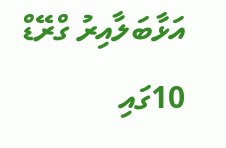އަޅާބަލާއިރު ގްރޭޑް 10ގައި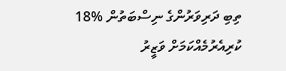ތިބި ދަރިވަރުންގެ ނިސްބަތުން %18 ކުރިއެރުމެއްކަމަށް ވަޒީރު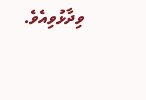ވިދާޅުވިއެވެ.